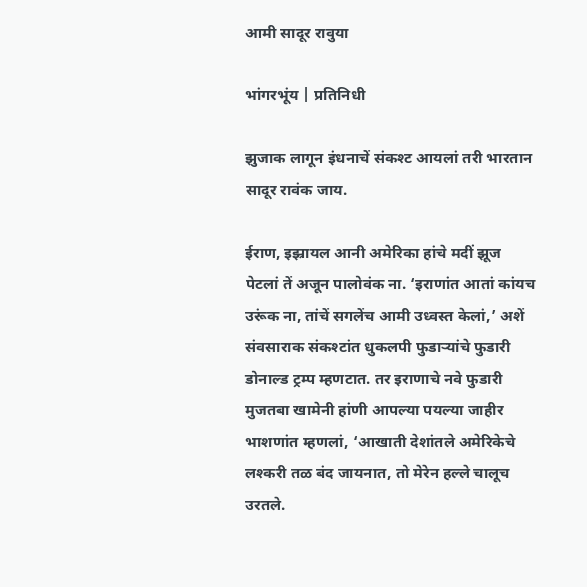आमी सादूर रावुया

भांगरभूंय | प्रतिनिधी

झुजाक लागून इंधनाचें संकश्ट आयलां तरी भारतान सादूर रावंक जाय.

ईराण, इझ्रायल आनी अमेरिका हांचे मदीं झूज पेटलां तें अजून पालोवंक ना. ‘इराणांत आतां कांयच उरूंक ना, तांचें सगलेंच आमी उध्वस्त केलां,’ अशें संवसाराक संकश्टांत धुकलपी फुडाऱ्यांचे फुडारी डोनाल्ड ट्रम्प म्हणटात. तर इराणाचे नवे फुडारी मुजतबा खामेनी हांणी आपल्या पयल्या जाहीर भाशणांत म्हणलां, ‘आखाती देशांतले अमेरिकेचे लश्करी तळ बंद जायनात, तो मेरेन हल्ले चालूच उरतले.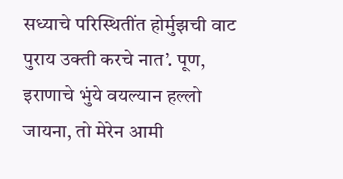सध्याचे परिस्थितींत होर्मुझची वाट पुराय उक्ती करचे नात’. पूण, इराणाचे भुंये वयल्यान हल्लो जायना, तो मेरेन आमी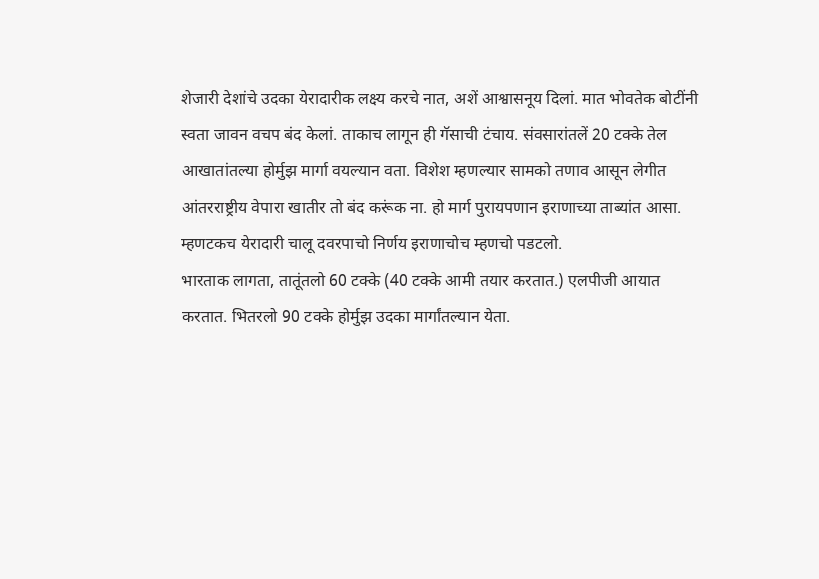शेजारी देशांचे उदका येरादारीक लक्ष्य करचे नात, अशें आश्वासनूय दिलां. मात भोवतेक बोटींनी स्वता जावन वचप बंद केलां. ताकाच लागून ही गॅसाची टंचाय. संवसारांतलें 20 टक्के तेल आखातांतल्या होर्मुझ मार्गा वयल्यान वता. विशेश म्हणल्यार सामको तणाव आसून लेगीत आंतरराष्ट्रीय वेपारा खातीर तो बंद करूंक ना. हो मार्ग पुरायपणान इराणाच्या ताब्यांत आसा. म्हणटकच येरादारी चालू दवरपाचो निर्णय इराणाचोच म्हणचो पडटलो.
भारताक लागता, तातूंतलो 60 टक्के (40 टक्के आमी तयार करतात.) एलपीजी आयात करतात. भितरलो 90 टक्के होर्मुझ उदका मार्गांतल्यान येता.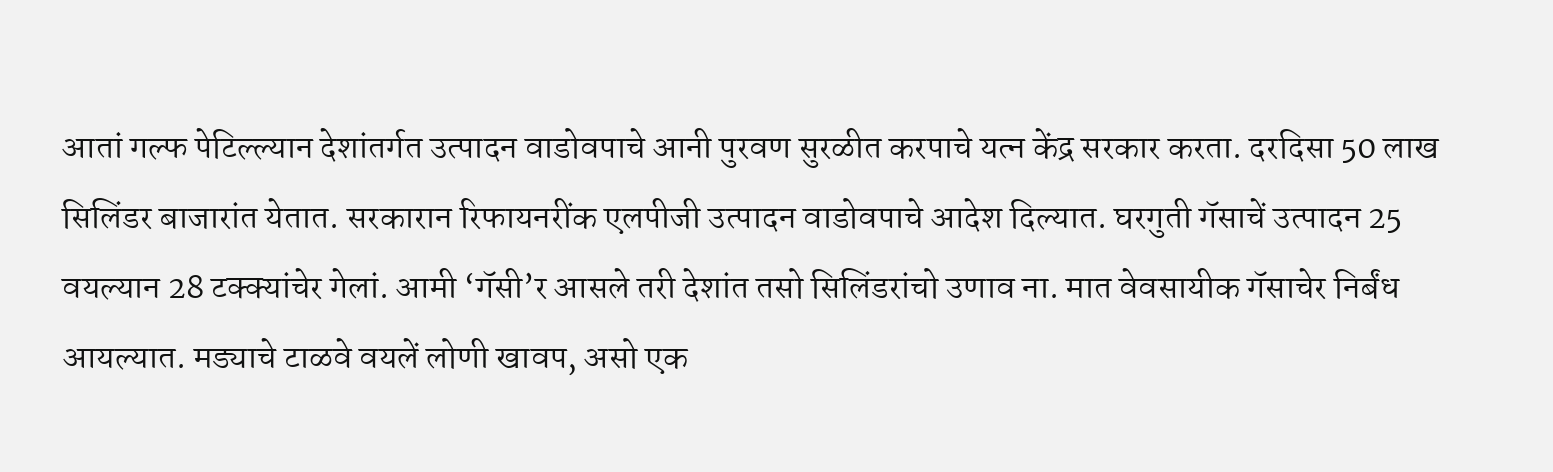आतां गल्फ पेटिल्ल्यान देशांतर्गत उत्पादन वाडोवपाचे आनी पुरवण सुरळीत करपाचे यत्न केंद्र सरकार करता. दरदिसा 50 लाख सिलिंडर बाजारांत येतात. सरकारान रिफायनरींक एलपीजी उत्पादन वाडोवपाचे आदेश दिल्यात. घरगुती गॅसाचें उत्पादन 25 वयल्यान 28 टक्क्यांचेर गेलां. आमी ‘गॅसी’र आसले तरी देशांत तसो सिलिंडरांचो उणाव ना. मात वेवसायीक गॅसाचेर निर्बंध आयल्यात. मड्याचे टाळवे वयलें लोणी खावप, असो एक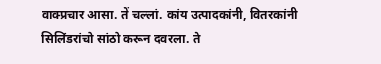वाक्प्रचार आसा. तें चल्लां. कांय उत्पादकांनी, वितरकांनी सिलिंडरांचो सांठो करून दवरला. ते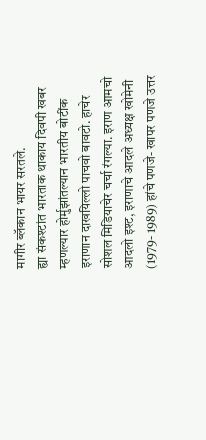मागीर ब्लॅकान भायर सरतले.
ह्या संकश्टांत भारताक थाकाय दिवपी खबर म्हणल्यार होर्मुझांतल्यान भारतीय बोटींक इराणान दाखयिल्लो पाचवो बावटो. हाचेर सोशल मिडियाचेर चर्चा रंगल्या. इराण आमचो आदलो इश्ट, इराणाचे आदले अध्यक्ष खोमेनी (1979- 1989) हांचे पणजे- खापर पणजे उत्तर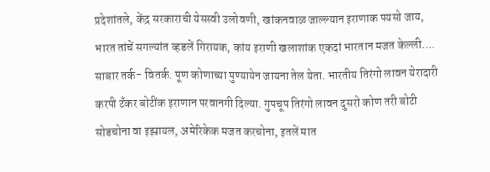प्रदेशांतले, केंद्र सरकाराची येसस्वी उलोवणी, खांकनवाळ जाल्ल्यान इराणाक पयसो जाय, भारत तांचें सगल्यांत व्हडलें गिरायक, कांय इराणी खलाशांक एकदां भारतान मजत केल्ली…. साबार तर्क- वितर्क. पूण कोणाच्या पुण्यायेन जायना तेल येता. भारतीय तिरंगो लावन येरादारी करपी टँकर बोटींक इराणान परवानगी दिल्या. गुपचूप तिरंगो लावन दुसरो कोण तरी बोटी सोडचोना वा इझ्रायल, अमेरिकेक मजत करचोना, इतलें मात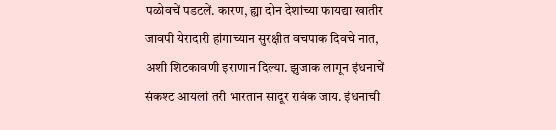पळोवचें पडटलें. कारण, ह्या दोन देशांच्या फायद्या खातीर जावपी येरादारी हांगाच्यान सुरक्षीत वचपाक दिवचे नात, अशी शिटकावणी इराणान दिल्या. झुजाक लागून इंधनाचें संकश्ट आयलां तरी भारतान सादूर रावंक जाय. इंधनाची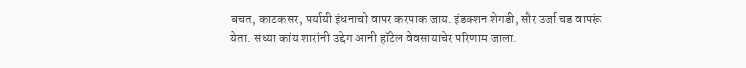बचत, काटकसर, पर्यायी इंधनाचो वापर करपाक जाय. इंडक्शन शेगडी, सौर उर्जा चड वापरूं येता. सध्या कांय शारांनी उद्देग आनी हॉटेल वेवसायाचेर परिणाम जाला.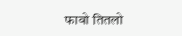फावो तितलो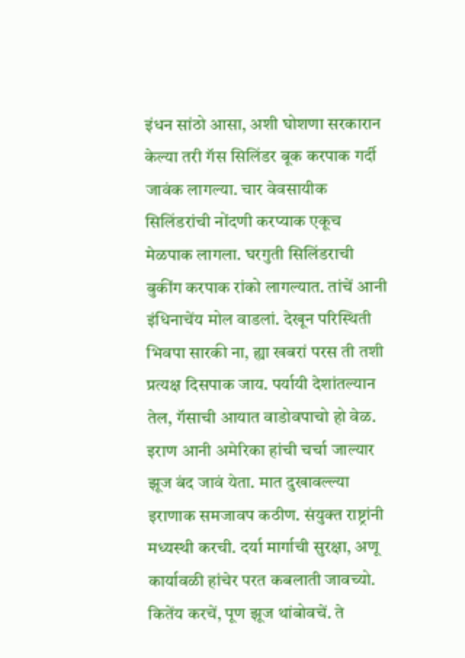इंधन सांठो आसा, अशी घोशणा सरकारान केल्या तरी गॅस सिलिंडर बूक करपाक गर्दी जावंक लागल्या. चार वेवसायीक सिलिंडरांची नोंदणी करप्याक एकूच मेळपाक लागला. घरगुती सिलिंडराची बुकींग करपाक रांको लागल्यात. तांचें आनी इंधिनाचेंय मोल वाडलां. देखून परिस्थिती भिवपा सारकी ना, ह्या खबरां परस ती तशी प्रत्यक्ष दिसपाक जाय. पर्यायी देशांतल्यान तेल, गॅसाची आयात वाडोवपाचो हो वेळ.
इराण आनी अमेरिका हांची चर्चा जाल्यार झूज बंद जावं येता. मात दुखावल्ल्या इराणाक समजावप कठीण. संयुक्त राष्ट्रांनी मध्यस्थी करची. दर्या मार्गाची सुरक्षा, अणू कार्यावळी हांचेर परत कबलाती जावच्यो. कितेंय करचें, पूण झूज थांबोवचें. ते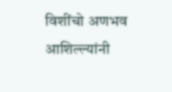विशींचो अणभव आशिल्ल्यांनी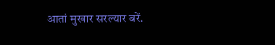आतां मुखार सरल्यार बरें.